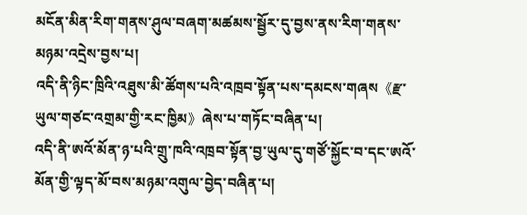མངོན་མིན་རིག་གནས་ཤུལ་བཞག་མཚམས་སྦྱོར་དུ་བྱས་ནས་རིག་གནས་མཉམ་འདྲེས་བྱས་པ།
འདི་ནི་ཉིང་ཁྲིའི་འཐུས་མི་ཚོགས་པའི་འཁྲབ་སྟོན་པས་དམངས་གཞས《རྫ་ཡུལ་གཙང་འགྲམ་གྱི་རང་ཁྱིམ》ཞེས་པ་གཏོང་བཞིན་པ།
འདི་ནི་ཨའོ་མོན་ཉ་པའི་གྲུ་ཁའི་འཁྲབ་སྟོན་བྱ་ཡུལ་དུ་གཙོ་སྐྱོང་བ་དང་ཨའོ་མོན་གྱི་ལྟད་མོ་བས་མཉམ་འགུལ་བྱེད་བཞིན་པ།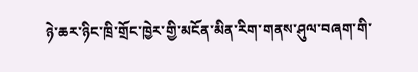ཉེ་ཆར་ཉིང་ཁྲི་གྲོང་ཁྱེར་གྱི་མངོན་མིན་རིག་གནས་ཤུལ་བཞག་གི་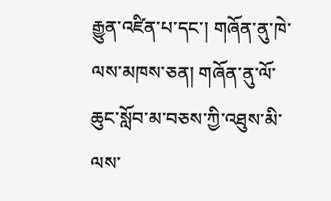རྒྱུན་འཛིན་པ་དང་། གཞོན་ནུ་ཁེ་ལས་མཁས་ཅན། གཞོན་ནུ་ལོ་ཆུང་སློབ་མ་བཅས་ཀྱི་འཐུས་མི་ལས་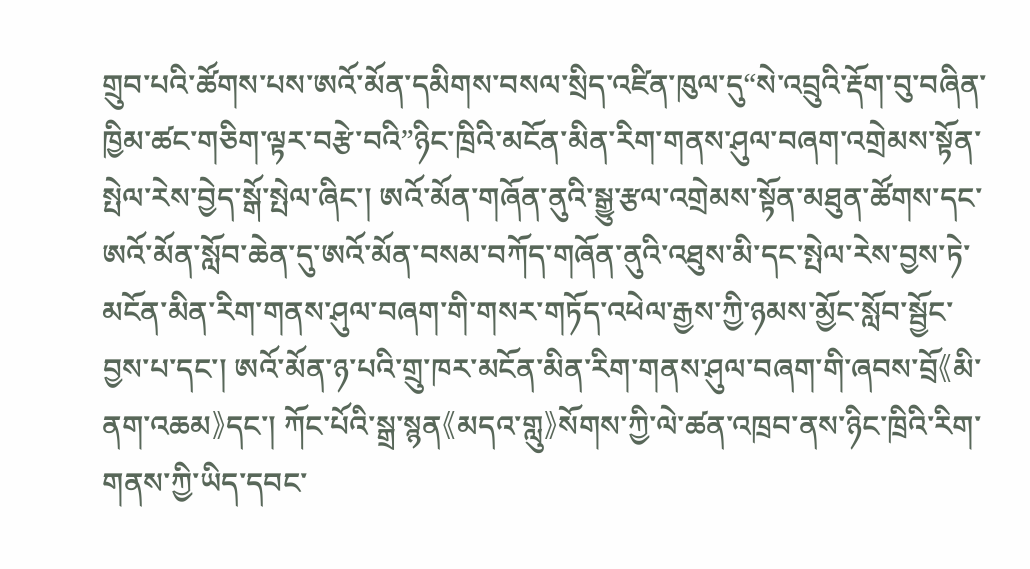གྲུབ་པའི་ཚོགས་པས་ཨའོ་མོན་དམིགས་བསལ་སྲིད་འཛིན་ཁུལ་དུ“སེ་འབྲུའི་རྡོག་བུ་བཞིན་ཁྱིམ་ཚང་གཅིག་ལྟར་བརྩེ་བའི”ཉིང་ཁྲིའི་མངོན་མིན་རིག་གནས་ཤུལ་བཞག་འགྲེམས་སྟོན་སྤེལ་རེས་བྱེད་སྒོ་སྤེལ་ཞིང་། ཨའོ་མོན་གཞོན་ནུའི་སྒྱུ་རྩལ་འགྲེམས་སྟོན་མཐུན་ཚོགས་དང་ཨའོ་མོན་སློབ་ཆེན་དུ་ཨའོ་མོན་བསམ་བཀོད་གཞོན་ནུའི་འཐུས་མི་དང་སྤེལ་རེས་བྱས་ཏེ་མངོན་མིན་རིག་གནས་ཤུལ་བཞག་གི་གསར་གཏོད་འཕེལ་རྒྱས་ཀྱི་ཉམས་མྱོང་སློབ་སྦྱོང་བྱས་པ་དང་། ཨའོ་མོན་ཉ་པའི་གྲུ་ཁར་མངོན་མིན་རིག་གནས་ཤུལ་བཞག་གི་ཞབས་བྲོ《མི་ནག་འཆམ》དང་། ཀོང་པོའི་སྒྲ་སྙན《མདའ་གླུ》སོགས་ཀྱི་ལེ་ཚན་འཁྲབ་ནས་ཉིང་ཁྲིའི་རིག་གནས་ཀྱི་ཡིད་དབང་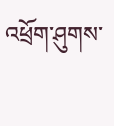འཕྲོག་ཤུགས་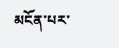མངོན་པར་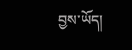བྱས་ཡོད།